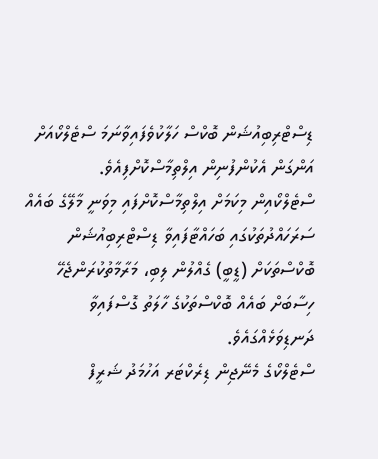ޑިސްޓްރިބިއުޝަން ބޮކްސް ހަލާކުވެފައިވާނަމަ ސްޓެލްކޯއަށް އަންގަން އެކުންފުނިން އިލްތިމާސްކޮށްފިއެވެ.
ސްޓެލްކޯއިން މިކަމަށް އިލްތިމާސްކޮށްފައި މިވަނީ މާލޭގެ ބައެއް ސަރަހައްދުތަކުގައި ބަހައްޓާފައިވާ ޑިސްޓްރިބިއުޝަން ބޮކްސްތަކަށް (ޑީބީ) ގެއްލުން ލިބި، މަރާމާތުކުރަންޖެހޭ ހިސާބަށް ބައެއް ބޮކްސްތަކުގެ ހާލަތު ގޮސްފައިވާ ދަނޑިވަޅެއްގައެވެ.
ސްޓެލްކޯގެ މެނޭޖިން ޑިރެކްޓަރ އަހުމަދު ޝަރީފް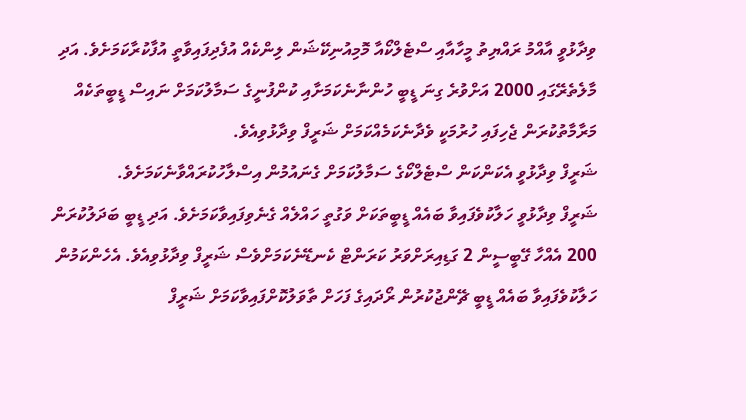ވިދާޅުވީ އާއްމު ރައްޔިތު މީހާއާއި ސްޓެލްކޯއާ މޮމިއުނިކޭޝަން ލިންކެއް އުފެދިފައިވާތީ އުފާކުރާކަމަށެވެ. އަދި މާލެތެރޭގައި 2000 އަށްވުރެ ގިނަ ޑީބީ ހުންނާނެކަމަށާއި ކުންފުނީގެ ސަމާލުކަމަށް ނައިސް ޑީބީތަކެއް މަރާމާތުކުރަން ޖެހިފައި ހުރުމަކީ ވެދާނެކަމެއްކަމަށް ޝަރީފް ވިދާޅުވިއެވެ.
ޝަރީފް ވިދާޅުވީ އެކަންކަން ސްޓެލްކޯގެ ސަމާލުކަމަށް ގެނައުމުން އިސްލާހުކުރައްވާނެކަމަށެވެ.
ޝަރީފް ވިދާޅުވީ ހަލާކުވެފައިވާ ބައެއް ޑީބީތަކަށް ވަގުތީ ހައްލެއް ގެނެވިފައިވާކަމަށެވެ. އަދި ޑީބީ ބަދަލުކުރަން 200 އެއްހާ ގޭބީސީން 2 ގަޑިއިރަށްވަރު ކަރަންޓް ކެނޑޭނެކަމަށްވެސް ޝަރީފް ވިދާޅުވިއެވެ. އެހެންކަމުން ހަލާކުވެފައިވާ ބައެއް ޑީބީ ޗޭންޖުކުރުން ރޯދައިގެ ފަހަށް ތާވަލުކޮށްފައިވާކަމަށް ޝަރީފް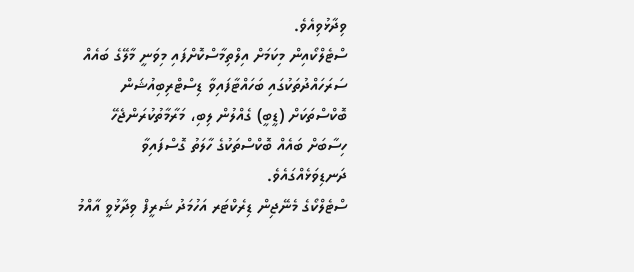ވިދާޅުވިއެވެ.
ސްޓެލްކޯއިން މިކަމަށް އިލްތިމާސްކޮށްފައި މިވަނީ މާލޭގެ ބައެއް ސަރަހައްދުތަކުގައި ބަހައްޓާފައިވާ ޑިސްޓްރިބިއުޝަން ބޮކްސްތަކަށް (ޑީބީ) ގެއްލުން ލިބި، މަރާމާތުކުރަންޖެހޭ ހިސާބަށް ބައެއް ބޮކްސްތަކުގެ ހާލަތު ގޮސްފައިވާ ދަނޑިވަޅެއްގައެވެ.
ސްޓެލްކޯގެ މެނޭޖިން ޑިރެކްޓަރ އަހުމަދު ޝަރީފް ވިދާޅުވީ އާއްމު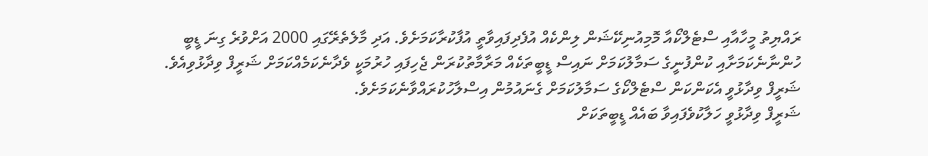ރައްޔިތު މީހާއާއި ސްޓެލްކޯއާ މޮމިއުނިކޭޝަން ލިންކެއް އުފެދިފައިވާތީ އުފާކުރާކަމަށެވެ. އަދި މާލެތެރޭގައި 2000 އަށްވުރެ ގިނަ ޑީބީ ހުންނާނެކަމަށާއި ކުންފުނީގެ ސަމާލުކަމަށް ނައިސް ޑީބީތަކެއް މަރާމާތުކުރަން ޖެހިފައި ހުރުމަކީ ވެދާނެކަމެއްކަމަށް ޝަރީފް ވިދާޅުވިއެވެ.
ޝަރީފް ވިދާޅުވީ އެކަންކަން ސްޓެލްކޯގެ ސަމާލުކަމަށް ގެނައުމުން އިސްލާހުކުރައްވާނެކަމަށެވެ.
ޝަރީފް ވިދާޅުވީ ހަލާކުވެފައިވާ ބައެއް ޑީބީތަކަށް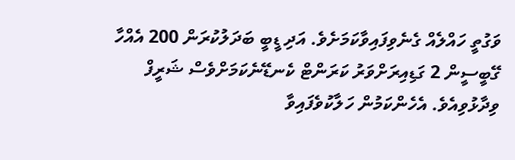ވަގުތީ ހައްލެއް ގެނެވިފައިވާކަމަށެވެ. އަދި ޑީބީ ބަދަލުކުރަން 200 އެއްހާ ގޭބީސީން 2 ގަޑިއިރަށްވަރު ކަރަންޓް ކެނޑޭނެކަމަށްވެސް ޝަރީފް ވިދާޅުވިއެވެ. އެހެންކަމުން ހަލާކުވެފައިވާ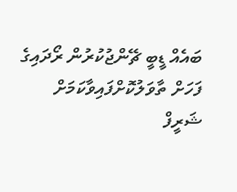ބައެއް ޑީބީ ޗޭންޖުކުރުން ރޯދައިގެ ފަހަށް ތާވަލުކޮށްފައިވާކަމަށް ޝަރީފް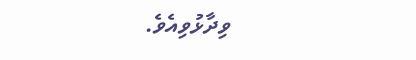ވިދާޅުވިއެވެ.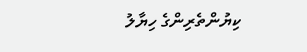ކިޔުންތެރިންގެ ހިޔާލު